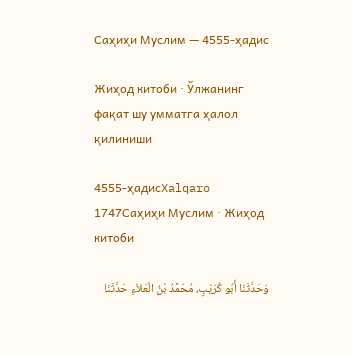Саҳиҳи Муслим — 4555-ҳадис

Жиҳод китоби · Ўлжанинг фақат шу умматга ҳалол қилиниши

4555-ҳадисXalqaro 1747Саҳиҳи Муслим · Жиҳод китоби

وَحَدَّثَنَا أَبُو كُرَيْبٍ، مُحَمَّدُ بْنُ الْعَلاَءِ حَدَّثَنَا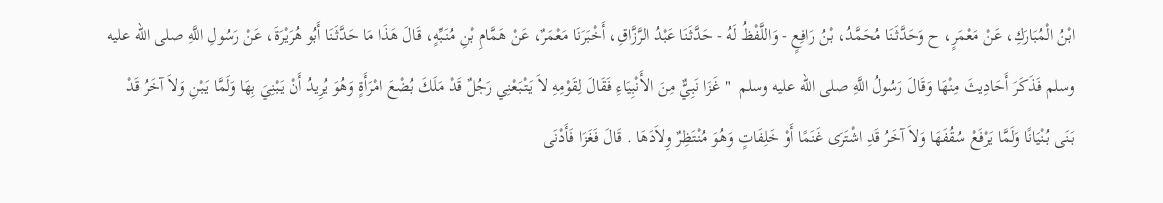ابْنُ الْمُبَارَكِ، عَنْ مَعْمَرٍ، ح وَحَدَّثَنَا مُحَمَّدُ، بْنُ رَافِعٍ - وَاللَّفْظُ لَهُ - حَدَّثَنَا عَبْدُ الرَّزَّاقِ، أَخْبَرَنَا مَعْمَرٌ، عَنْ هَمَّامِ بْنِ مُنَبِّهٍ، قَالَ هَذَا مَا حَدَّثَنَا أَبُو هُرَيْرَةَ، عَنْ رَسُولِ اللَّهِ صلى الله عليه وسلم فَذَكَرَ أَحَادِيثَ مِنْهَا وَقَالَ رَسُولُ اللَّهِ صلى الله عليه وسلم  " غَزَا نَبِيٌّ مِنَ الأَنْبِيَاءِ فَقَالَ لِقَوْمِهِ لاَ يَتْبَعْنِي رَجُلٌ قَدْ مَلَكَ بُضْعَ امْرَأَةٍ وَهُوَ يُرِيدُ أَنْ يَبْنِيَ بِهَا وَلَمَّا يَبْنِ وَلاَ آخَرُ قَدْ بَنَى بُنْيَانًا وَلَمَّا يَرْفَعْ سُقُفَهَا وَلاَ آخَرُ قَدِ اشْتَرَى غَنَمًا أَوْ خَلِفَاتٍ وَهُوَ مُنْتَظِرٌ وِلاَدَهَا . قَالَ فَغَزَا فَأَدْنَى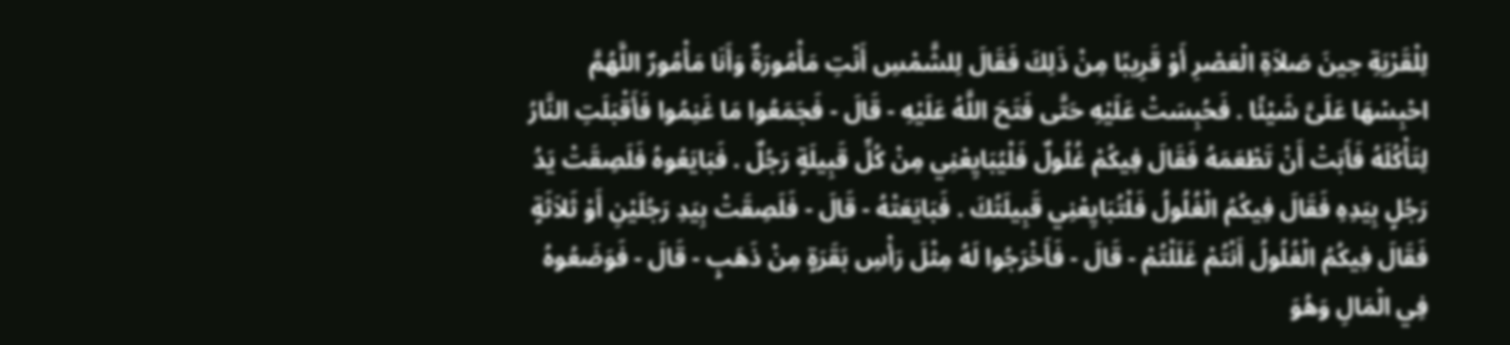لِلْقَرْيَةِ حِينَ صَلاَةِ الْعَصْرِ أَوْ قَرِيبًا مِنْ ذَلِكَ فَقَالَ لِلشَّمْسِ أَنْتِ مَأْمُورَةٌ وَأَنَا مَأْمُورٌ اللَّهُمَّ احْبِسْهَا عَلَىَّ شَيْئًا . فَحُبِسَتْ عَلَيْهِ حَتَّى فَتَحَ اللَّهُ عَلَيْهِ - قَالَ - فَجَمَعُوا مَا غَنِمُوا فَأَقْبَلَتِ النَّارُ لِتَأْكُلَهُ فَأَبَتْ أَنْ تَطْعَمَهُ فَقَالَ فِيكُمْ غُلُولٌ فَلْيُبَايِعْنِي مِنْ كُلِّ قَبِيلَةٍ رَجُلٌ . فَبَايَعُوهُ فَلَصِقَتْ يَدُ رَجُلٍ بِيَدِهِ فَقَالَ فِيكُمُ الْغُلُولُ فَلْتُبَايِعْنِي قَبِيلَتُكَ . فَبَايَعَتْهُ - قَالَ - فَلَصِقَتْ بِيَدِ رَجُلَيْنِ أَوْ ثَلاَثَةٍ فَقَالَ فِيكُمُ الْغُلُولُ أَنْتُمْ غَلَلْتُمْ - قَالَ - فَأَخْرَجُوا لَهُ مِثْلَ رَأْسِ بَقَرَةٍ مِنْ ذَهَبٍ - قَالَ - فَوَضَعُوهُ فِي الْمَالِ وَهُوَ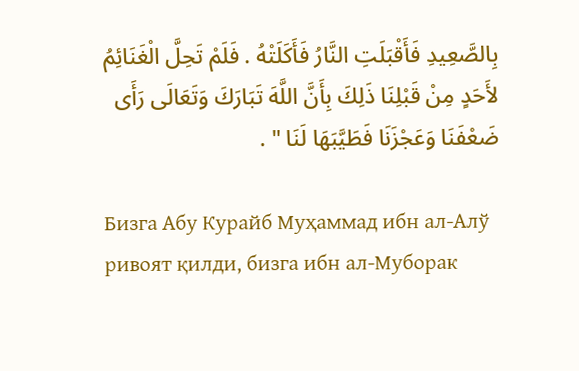بِالصَّعِيدِ فَأَقْبَلَتِ النَّارُ فَأَكَلَتْهُ . فَلَمْ تَحِلَّ الْغَنَائِمُ لأَحَدٍ مِنْ قَبْلِنَا ذَلِكَ بِأَنَّ اللَّهَ تَبَارَكَ وَتَعَالَى رَأَى ضَعْفَنَا وَعَجْزَنَا فَطَيَّبَهَا لَنَا " .

Бизга Абу Курайб Муҳаммад ибн ал-Алў ривоят қилди, бизга ибн ал-Муборак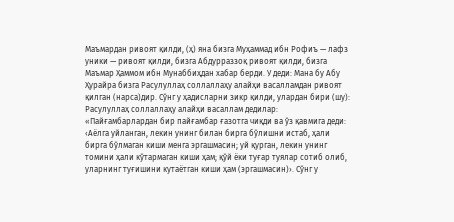Маъмардан ривоят қилди, (ҳ) яна бизга Муҳаммад ибн Рофиъ — лафз уники — ривоят қилди, бизга Абдурраззоқ ривоят қилди, бизга Маъмар Ҳаммом ибн Мунаббиҳдан хабар берди. У деди: Мана бу Абу Ҳурайра бизга Расулуллаҳ соллаллаҳу алайҳи васалламдан ривоят қилган (нарса)дир. Сўнг у ҳадисларни зикр қилди, улардан бири (шу): Расулуллаҳ соллаллаҳу алайҳи васаллам дедилар: «Пайғамбарлардан бир пайғамбар ғазотга чиқди ва ўз қавмига деди: ‹Аёлга уйланган, лекин унинг билан бирга бўлишни истаб, ҳали бирга бўлмаган киши менга эргашмасин; уй қурган, лекин унинг томини ҳали кўтармаган киши ҳам; қўй ёки туғар туялар сотиб олиб, уларнинг туғишини кутаётган киши ҳам (эргашмасин)›. Сўнг у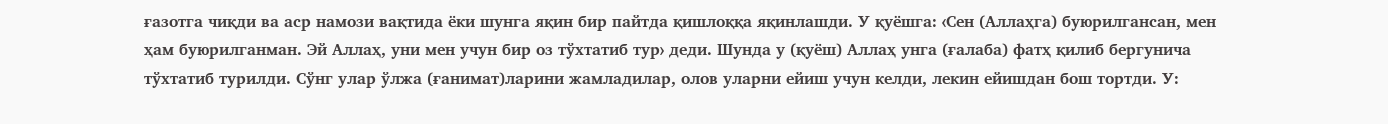ғазотга чиқди ва аср намози вақтида ёки шунга яқин бир пайтда қишлоққа яқинлашди. У қуёшга: ‹Сен (Аллаҳга) буюрилгансан, мен ҳам буюрилганман. Эй Аллаҳ, уни мен учун бир оз тўхтатиб тур› деди. Шунда у (қуёш) Аллаҳ унга (ғалаба) фатҳ қилиб бергунича тўхтатиб турилди. Сўнг улар ўлжа (ғанимат)ларини жамладилар, олов уларни ейиш учун келди, лекин ейишдан бош тортди. У: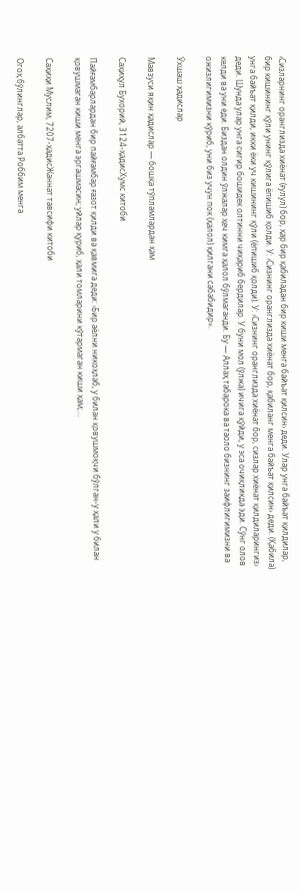‹Сизларнинг оранглизда хиёнат (ғулул) бор, ҳар бир қабиладан бир киши менга байъат қилсин› деди. Улар унга байъат қилдилар, бир кишининг қўли унинг қўлига ёпишиб қолди. У: ‹Сизнинг оранглизда хиёнат бор, қабиланг менга байъат қилсин› деди. (Қабила) унга байъат қилди, икки ёки уч кишининг қўли (ёпишиб қолди). У: ‹Сизнинг оранглизда хиёнат бор, сизлар хиёнат қилдиларингиз› деди. Шунда улар унга сигир бошидек олтинни чиқариб бердилар. У буни мол (ўлжа) ичига қўйди, у эса очиқликда эди. Сўнг олов келди ва уни еди. Биздан олдин ўлжалар ҳеч кимга ҳалол бўлмаганди. Бу — Аллаҳ табарока ва таоло бизнинг заифлигимизни ва ожизлигимизни кўриб, уни биз учун пок (ҳалол) қилгани сабабидир».

Ўхшаш ҳадислар

Мавзуси яқин ҳадислар — бошқа тўпламлардан ҳам

Саҳиҳул Бухорий, 3124-ҳадисХумс китоби

Пайғамбарлардан бир пайғамбар ғазот қилди ва қавмига деди: ‹Бир аёлни никоҳлаб, у билан қовушмоқчи бўлган-у ҳали у билан қовушмаган киши менга эргашмасин; уйлар қуриб, ҳали томларини кўтармаган киши ҳам;…

Саҳиҳи Муслим, 7207-ҳадисЖаннат тавсифи китоби

Огоҳ бўлинглар, албатта Роббим менга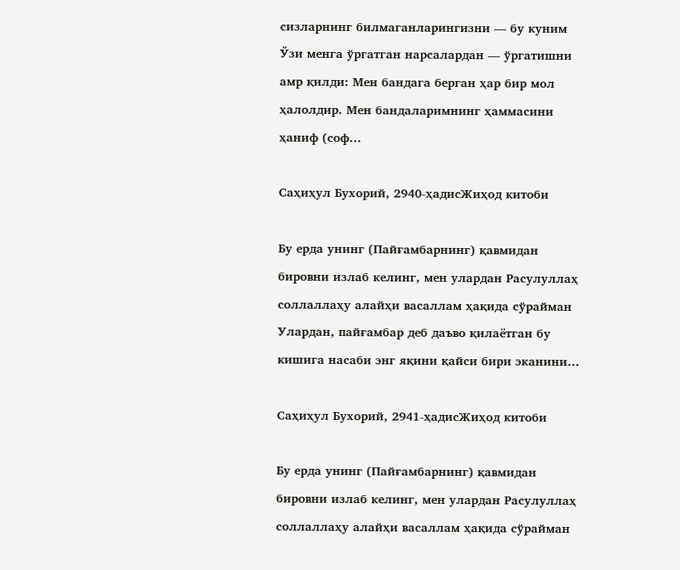сизларнинг билмаганларингизни — бу куним Ўзи менга ўргатган нарсалардан — ўргатишни амр қилди: Мен бандага берган ҳар бир мол ҳалолдир. Мен бандаларимнинг ҳаммасини ҳаниф (соф…

Саҳиҳул Бухорий, 2940-ҳадисЖиҳод китоби

Бу ерда унинг (Пайғамбарнинг) қавмидан бировни излаб келинг, мен улардан Расулуллаҳ соллаллаҳу алайҳи васаллам ҳақида сўрайман Улардан, пайғамбар деб даъво қилаётган бу кишига насаби энг яқини қайси бири эканини…

Саҳиҳул Бухорий, 2941-ҳадисЖиҳод китоби

Бу ерда унинг (Пайғамбарнинг) қавмидан бировни излаб келинг, мен улардан Расулуллаҳ соллаллаҳу алайҳи васаллам ҳақида сўрайман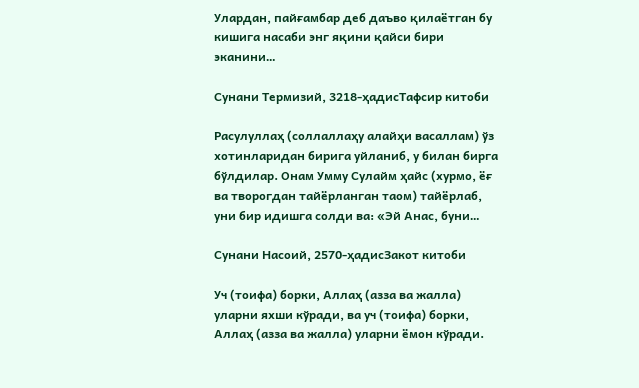Улардан, пайғамбар деб даъво қилаётган бу кишига насаби энг яқини қайси бири эканини…

Сунани Термизий, 3218-ҳадисТафсир китоби

Расулуллаҳ (соллаллаҳу алайҳи васаллам) ўз хотинларидан бирига уйланиб, у билан бирга бўлдилар. Онам Умму Сулайм ҳайс (хурмо, ёғ ва творогдан тайёрланган таом) тайёрлаб, уни бир идишга солди ва: «Эй Анас, буни…

Сунани Насоий, 2570-ҳадисЗакот китоби

Уч (тоифа) борки, Аллаҳ (азза ва жалла) уларни яхши кўради, ва уч (тоифа) борки, Аллаҳ (азза ва жалла) уларни ёмон кўради.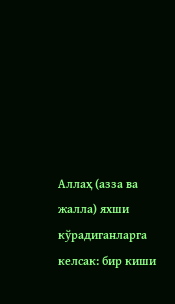Аллаҳ (азза ва жалла) яхши кўрадиганларга келсак: бир киши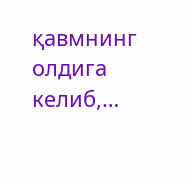қавмнинг олдига келиб,…